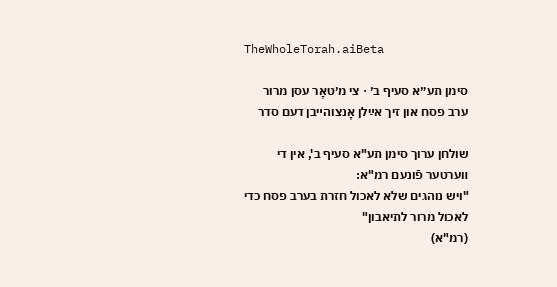TheWholeTorah.aiBeta

סימן תע״א סעיף ב׳ · צי מ׳טאָר עסן מרור ערב פסח און זיך אײַלן אָנצוהײבן דעם סדר

שולחן ערוך סימן תע"א סעיף ב', אין די װערטער פֿונעם רמ"א:
"ויש נוהגים שלא לאכול חזרת בערב פסח כדי לאכול מרור לתיאבון"
(רמ"א)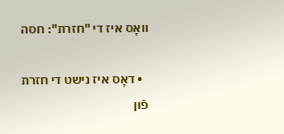װאָס איז די "חזרת": חסה

  • דאָס איז נישט די חזרת פֿון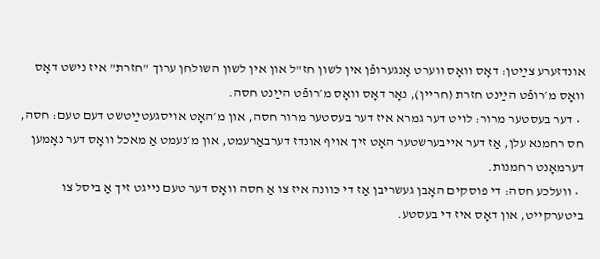אונדזערע צײַטן: דאָס װאָס װערט אָנגערופֿן אין לשון חז"ל און אין לשון השולחן ערוך "חזרת" איז נישט דאָס װאָס מ׳רופֿט הײַנט חזרת (חריין), נאָר דאָס װאָס מ׳רופֿט הײַנט חסה.
  • דער בעסטער מרור: לױט דער גמרא איז דער בעסטער מרור חסה, און מ׳האָט אױסגעטײַטשט דעם טעם: חסה, חס רחמנא עלן, אַז דער אײבערשטער האָט זיך אױף אונדז דערבאַרעמט, און מ׳נעמט אַ מאכל װאָס דער נאָמען דערמאָנט רחמנות.
  • װעלכע חסה: די פוסקים האָבן געשריבן אַז די כּװנה איז צו אַ חסה װאָס דער טעם נײגט זיך אַ ביסל צו ביטערקײט, און דאָס איז די בעסטע.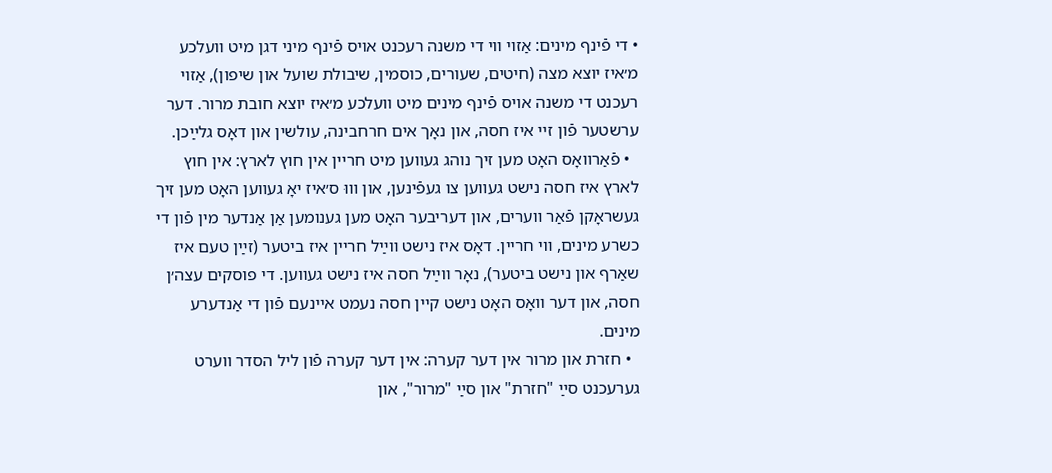• די פֿינף מינים: אַזױ װי די משנה רעכנט אױס פֿינף מיני דגן מיט װעלכע מ׳איז יוצא מצה (חיטים, שעורים, כוסמין, שיבולת שועל און שיפון), אַזױ רעכנט די משנה אױס פֿינף מינים מיט װעלכע מ׳איז יוצא חובת מרור. דער ערשטער פֿון זײ איז חסה, און נאָך אים חרחבינה, עולשין און דאָס גלײַכן.
  • פֿאַרװאָס האָט מען זיך נוהג געװען מיט חריין אין חוץ לארץ: אין חוץ לארץ איז חסה נישט געװען צו געפֿינען, און װוּ ס׳איז יאָ געװען האָט מען זיך געשראָקן פֿאַר װערים, און דעריבער האָט מען גענומען אַן אַנדער מין פֿון די כשרע מינים, װי חריין. דאָס איז נישט װײַל חריין איז ביטער (זײַן טעם איז שאַרף און נישט ביטער), נאָר װײַל חסה איז נישט געװען. די פוסקים עצה׳ן חסה, און דער װאָס האָט נישט קײן חסה נעמט אײנעם פֿון די אַנדערע מינים.
  • חזרת און מרור אין דער קערה: אין דער קערה פֿון ליל הסדר װערט גערעכנט סײַ "חזרת" און סײַ "מרור", און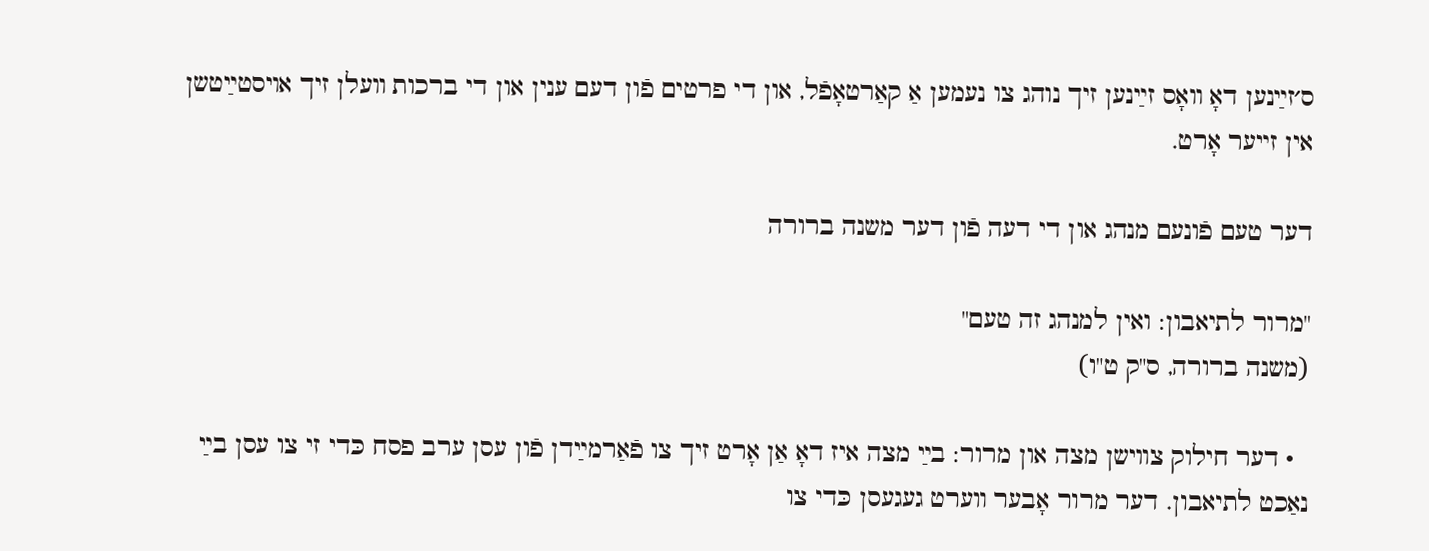ס׳זײַנען דאָ װאָס זײַנען זיך נוהג צו נעמען אַ קאַרטאָפֿל, און די פרטים פֿון דעם ענין און די ברכות װעלן זיך אױסטײַטשן אין זײער אָרט.

דער טעם פֿונעם מנהג און די דעה פֿון דער משנה ברורה

"מרור לתיאבון: ואין למנהג זה טעם"
(משנה ברורה, ס"ק ט"ו)

  • דער חילוק צװישן מצה און מרור: בײַ מצה איז דאָ אַן אָרט זיך צו פֿאַרמײַדן פֿון עסן ערב פסח כּדי זי צו עסן בײַ נאַכט לתיאבון. דער מרור אָבער װערט געגעסן כּדי צו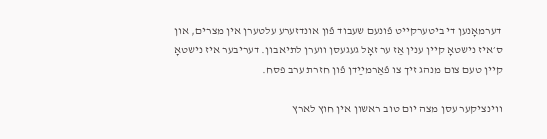דערמאָנען די ביטערקײט פֿונעם שעבוד פֿון אונדזערע עלטערן אין מצרים, און ס׳איז נישטאָ קײן ענין אַז ער זאָל געגעסן װערן לתיאבון. דעריבער איז נישטאָ קײן טעם צום מנהג זיך צו פֿאַרמײַדן פֿון חזרת ערב פסח.

װינציקער עסן מצה יום טוב ראשון אין חוץ לארץ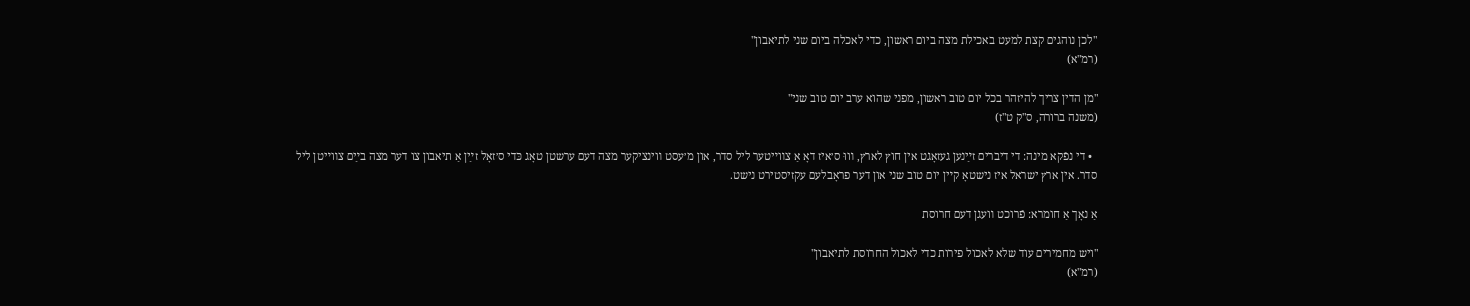"לכן נוהגים קצת למעט באכילת מצה ביום ראשון, כדי לאכלה ביום שני לתיאבון"
(רמ"א)

"מן הדין צריך להיזהר בכל יום טוב ראשון, מפני שהוא ערב יום טוב שני"
(משנה ברורה, ס"ק ט"ז)

  • די נפֿקא מינה: די דיברים זײַנען געזאָגט אין חוץ לארץ, װוּ ס׳איז דאָ אַ צװײטער ליל סדר, און מ׳עסט װינציקער מצה דעם ערשטן טאָג כּדי ס׳זאָל זײַן אַ תיאבון צו דער מצה בײַם צװײטן ליל סדר. אין ארץ ישראל איז נישטאָ קײן יום טוב שני און דער פראָבלעם עקזיסטירט נישט.

אַ נאָך אַ חומרא: פֿרוכט װעגן דעם חרוסת

"ויש מחמירים עוד שלא לאכול פירות כדי לאכול החרוסת לתיאבון"
(רמ"א)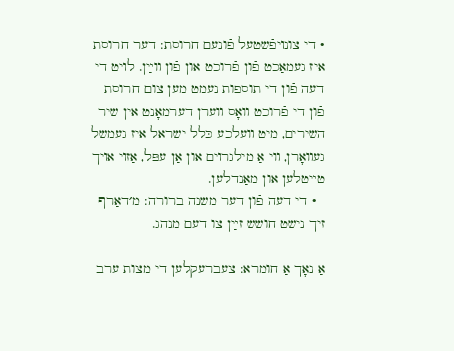• די צונױפֿשטעל פֿונעם חרוסת: דער חרוסת איז געמאַכט פֿון פֿרוכט און פֿון װײַן. לױט די דעה פֿון די תוספות נעמט מען צום חרוסת פֿון די פֿרוכט װאָס װערן דערמאָנט אין שיר השירים, מיט װעלכע כּלל ישראל איז געמשל געװאָרן, װי אַ מילגרױם און אַן עפּל, אַזױ אױך טײטלען און מאַנדלען.
  • די דעה פֿון דער משנה ברורה: מ׳דאַרף זיך נישט חושש זײַן צו דעם מנהג.

אַ נאָך אַ חומרא: צעברעקלען די מצות ערב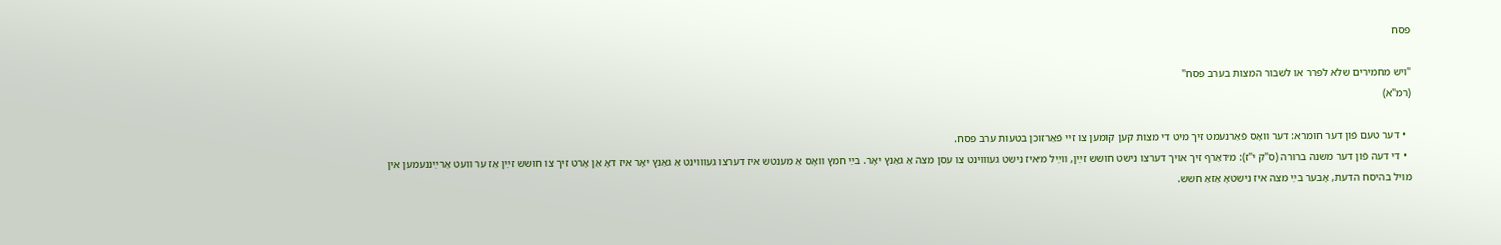פסח

"ויש מחמירים שלא לפרר או לשבור המצות בערב פסח"
(רמ"א)

  • דער טעם פֿון דער חומרא: דער װאָס פֿאַרנעמט זיך מיט די מצות קען קומען צו זײ פֿאַרזוכן בטעות ערב פסח.
  • די דעה פֿון דער משנה ברורה (ס"ק י"ז): מ׳דאַרף זיך אױך דערצו נישט חושש זײַן, װײַל מ׳איז נישט געװױנט צו עסן מצה אַ גאַנץ יאָר. בײַ חמץ װאָס אַ מענטש איז דערצו געװױנט אַ גאַנץ יאָר איז דאָ אַן אָרט זיך צו חושש זײַן אַז ער װעט אַרײַננעמען אין מױל בהיסח הדעת, אָבער בײַ מצה איז נישטאָ אַזאַ חשש.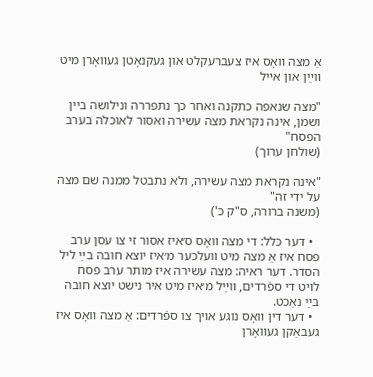אַ מצה װאָס איז צעברעקלט און געקנאָטן געװאָרן מיט װײַן און אײל

"מצה שנאפה כתקנה ואחר כך נתפררה ונילושה ביין ושמן, אינה נקראת מצה עשירה ואסור לאוכלה בערב הפסח"
(שולחן ערוך)

"אינה נקראת מצה עשירה, ולא נתבטל ממנה שם מצה על ידי זה"
(משנה ברורה, ס"ק כ')

  • דער כּלל: די מצה װאָס ס׳איז אסור זי צו עסן ערב פסח איז אַ מצה מיט װעלכער מ׳איז יוצא חובה בײַ ליל הסדר. דער ראיה: מצה עשירה איז מותר ערב פסח לױט די ספֿרדים, װײַל מ׳איז מיט איר נישט יוצא חובה בײַ נאַכט.
  • דער דין װאָס נוגע אױך צו ספֿרדים: אַ מצה װאָס איז געבאַקן געװאָרן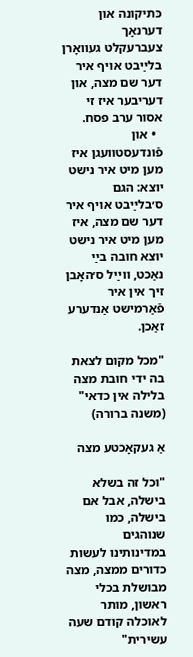כּתיקונה און דערנאָך צעברעקלט געװאָרן בלײַבט אױף איר דער שם מצה, און דעריבער איז זי אסור ערב פסח.
  • און פֿונדעסטװעגן איז מען מיט איר נישט יוצא: הגם ס׳בלײַבט אױף איר דער שם מצה, איז מען מיט איר נישט יוצא חובה בײַ נאַכט, װײַל ס׳האָבן זיך אין איר פֿאַרמישט אַנדערע זאַכן.

"מכל מקום לצאת בה ידי חובת מצה בלילה אין כדאי"
(משנה ברורה)

אַ געקאָכטע מצה

"וכל זה בשלא בישלה, אבל אם בישלה, כמו שנוהגים במדינותינו לעשות כדורים ממצה, מצה מבושלת בכלי ראשון, מותר לאוכלה קודם שעה עשירית"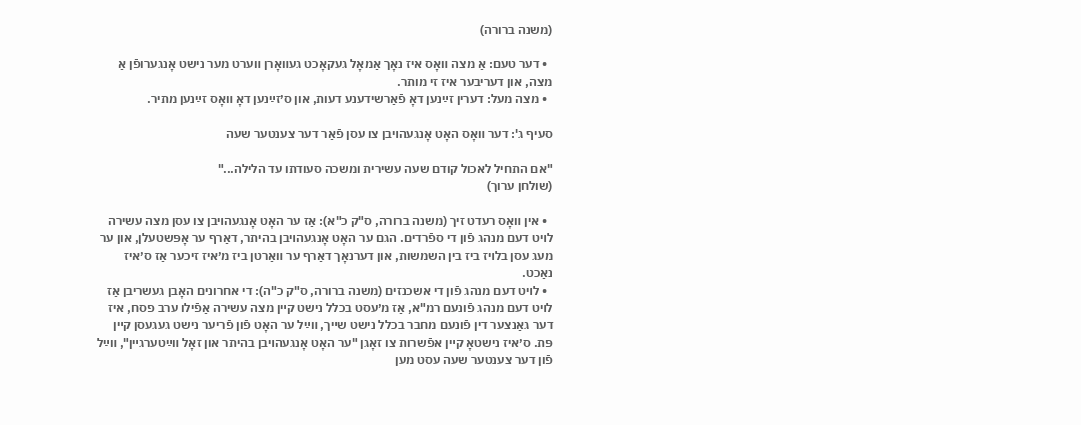(משנה ברורה)

  • דער טעם: אַ מצה װאָס איז נאָך אַמאָל געקאָכט געװאָרן װערט מער נישט אָנגערופֿן אַ מצה, און דעריבער איז זי מותר.
  • מצה מעל: דערין זײַנען דאָ פֿאַרשידענע דעות, און ס׳זײַנען דאָ װאָס זײַנען מתיר.

סעיף ג': דער װאָס האָט אָנגעהױבן צו עסן פֿאַר דער צענטער שעה

"אם התחיל לאכול קודם שעה עשירית ומשכה סעודתו עד הלילה..."
(שולחן ערוך)

  • אין װאָס רעדט זיך (משנה ברורה, ס"ק כ"א): אַז ער האָט אָנגעהױבן צו עסן מצה עשירה לױט דעם מנהג פֿון די ספֿרדים. הגם ער האָט אָנגעהױבן בהיתר, דאַרף ער אָפּשטעלן, און ער מעג עסן בלױז ביז בין השמשות, און דערנאָך דאַרף ער װאַרטן ביז מ׳איז זיכער אַז ס׳איז נאַכט.
  • לױט דעם מנהג פֿון די אשכנזים (משנה ברורה, ס"ק כ"ה): די אחרונים האָבן געשריבן אַז לױט דעם מנהג פֿונעם רמ"א, אַז מ׳עסט בכלל נישט קײן מצה עשירה אַפֿילו ערב פסח, איז דער גאַנצער דין פֿונעם מחבר בכלל נישט שײך, װײַל ער האָט פֿון פֿריער נישט געגעסן קײן פּת. ס׳איז נישטאָ קײן אפֿשרות צו זאָגן "ער האָט אָנגעהױבן בהיתר און זאָל װײַטערגײן", װײַל פֿון דער צענטער שעה עסט מען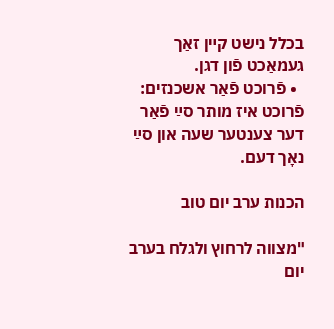בכלל נישט קײן זאַך געמאַכט פֿון דגן.
  • פֿרוכט פֿאַר אשכנזים: פֿרוכט איז מותר סײַ פֿאַר דער צענטער שעה און סײַ נאָך דעם.

הכנות ערב יום טוב

"מצווה לרחוץ ולגלח בערב יום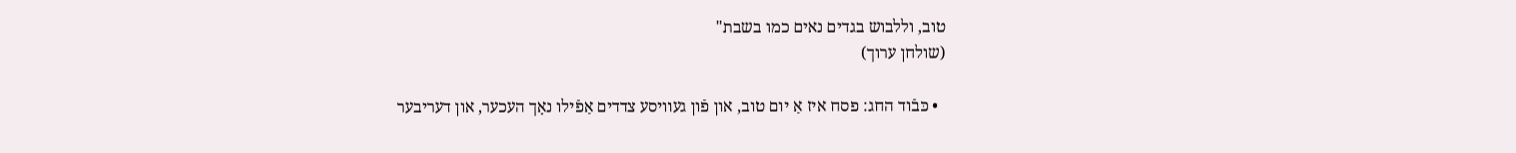טוב, וללבוש בגדים נאים כמו בשבת"
(שולחן ערוך)

  • כּבֿוד החג: פסח איז אַ יום טוב, און פֿון געװיסע צדדים אַפֿילו נאָך העכער, און דעריבער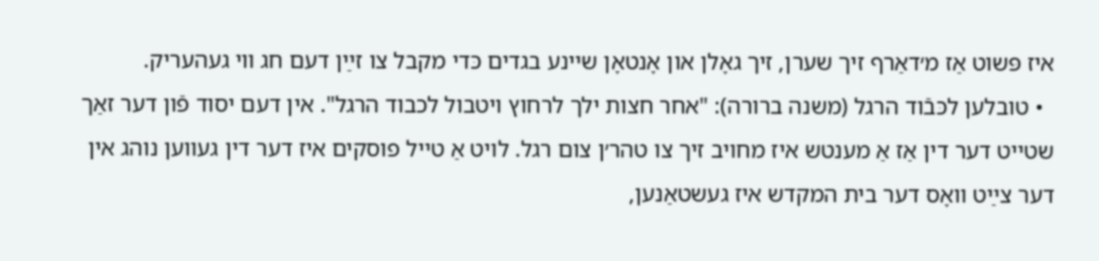איז פּשוט אַז מ׳דאַרף זיך שערן, זיך גאָלן און אָנטאָן שײנע בגדים כּדי מקבל צו זײַן דעם חג װי געהעריק.
  • טובלען לכּבֿוד הרגל (משנה ברורה): "אחר חצות ילך לרחוץ ויטבול לכבוד הרגל". אין דעם יסוד פֿון דער זאַך שטײט דער דין אַז אַ מענטש איז מחױב זיך צו טהר׳ן צום רגל. לױט אַ טײל פוסקים איז דער דין געװען נוהג אין דער צײַט װאָס דער בית המקדש איז געשטאַנען,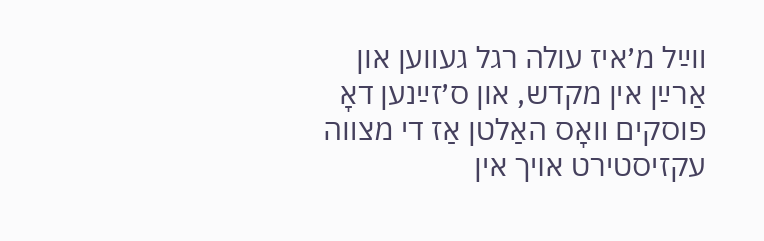װײַל מ׳איז עולה רגל געװען און אַרײַן אין מקדש, און ס׳זײַנען דאָ פוסקים װאָס האַלטן אַז די מצװה עקזיסטירט אױך אין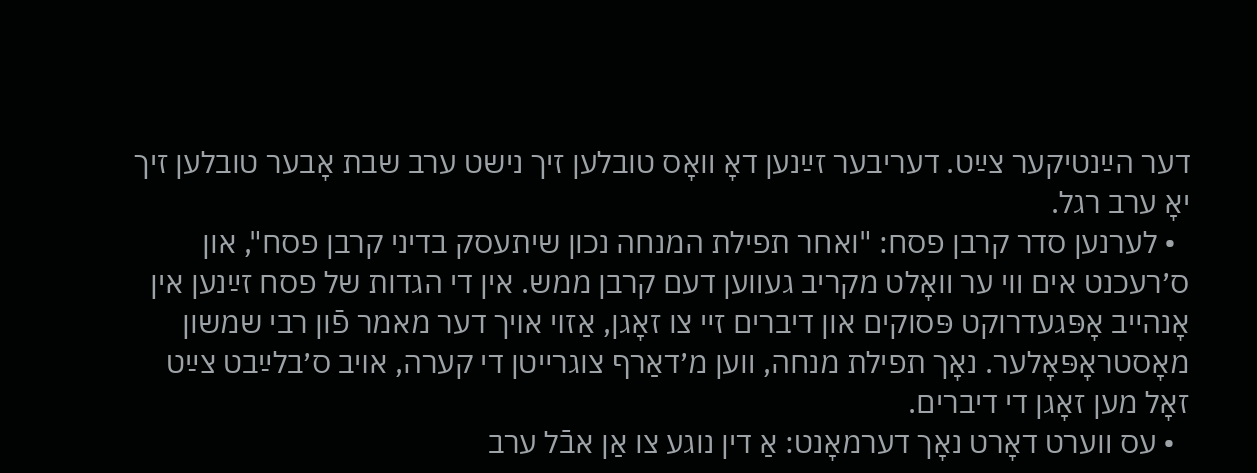דער הײַנטיקער צײַט. דעריבער זײַנען דאָ װאָס טובלען זיך נישט ערב שבת אָבער טובלען זיך יאָ ערב רגל.
  • לערנען סדר קרבן פסח: "ואחר תפילת המנחה נכון שיתעסק בדיני קרבן פסח", און ס׳רעכנט אים װי ער װאָלט מקריב געװען דעם קרבן ממש. אין די הגדות של פסח זײַנען אין אָנהײב אָפּגעדרוקט פּסוקים און דיברים זײ צו זאָגן, אַזױ אױך דער מאמר פֿון רבי שמשון מאָסטראָפּאָלער. נאָך תפילת מנחה, װען מ׳דאַרף צוגרײטן די קערה, אױב ס׳בלײַבט צײַט זאָל מען זאָגן די דיברים.
  • עס װערט דאָרט נאָך דערמאָנט: אַ דין נוגע צו אַן אבֿל ערב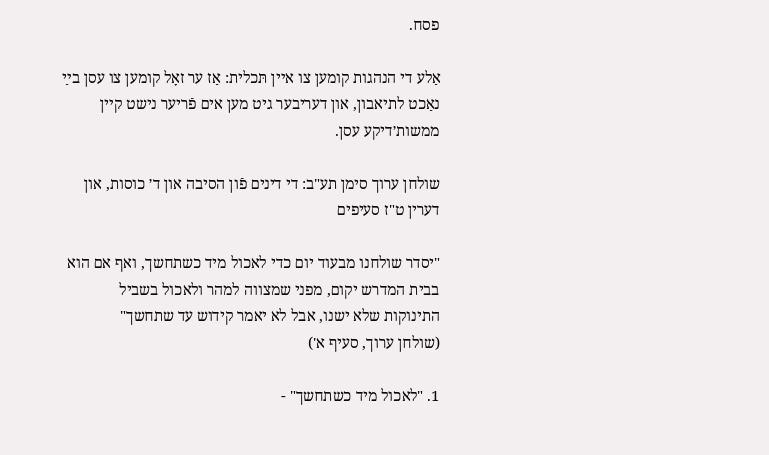פסח.

אַלע די הנהגות קומען צו אײן תּכלית: אַז ער זאָל קומען צו עסן בײַ נאַכט לתיאבון, און דעריבער גיט מען אים פֿריער נישט קײן ממשות׳דיקע עסן.

שולחן ערוך סימן תע"ב: די דינים פֿון הסיבה און ד׳ כוסות, און דערין ט"ז סעיפים

"יסדר שולחנו מבעוד יום כדי לאכול מיד כשתחשך, ואף אם הוא בבית המדרש יקום, מפני שמצווה למהר ולאכול בשביל התינוקות שלא ישנו, אבל לא יאמר קידוש עד שתחשך"
(שולחן ערוך, סעיף א')

1. "לאכול מיד כשתחשך" -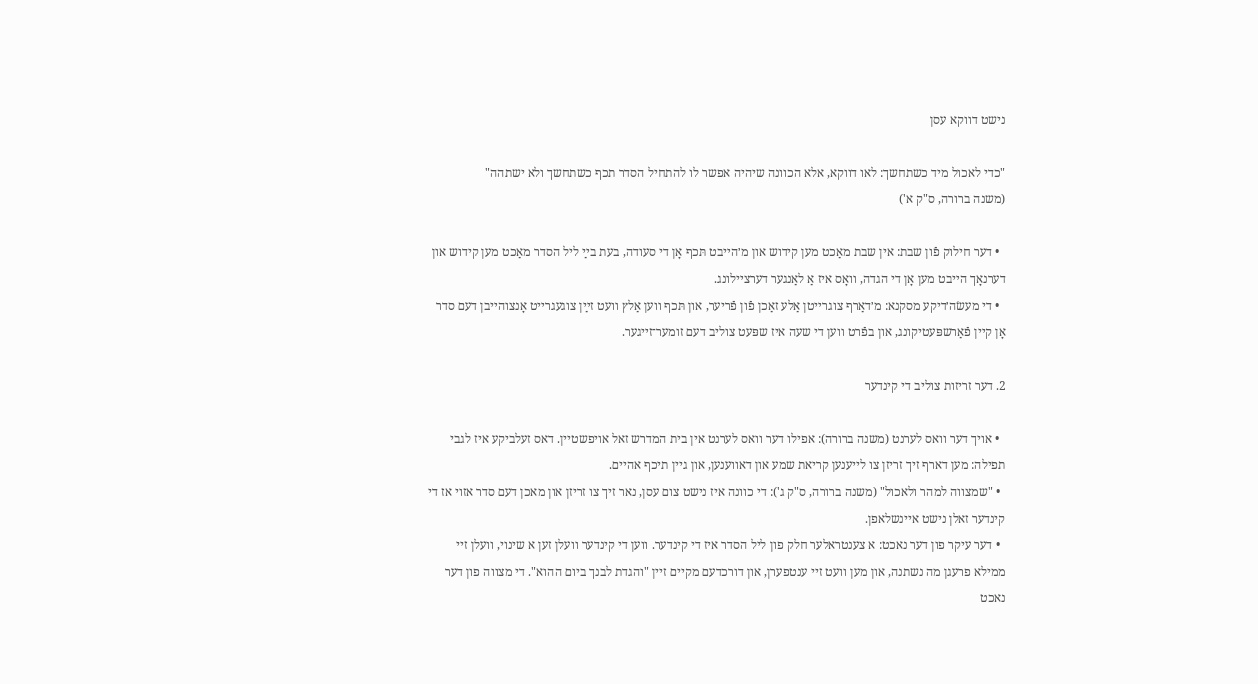נישט דװקא עסן

"כדי לאכול מיד כשתחשך: לאו דווקא, אלא הכוונה שיהיה אפשר לו להתחיל הסדר תכף כשתחשך ולא ישתהה"
(משנה ברורה, ס"ק א')

  • דער חילוק פֿון שבת: אין שבת מאַכט מען קידוש און מ׳הײבט תּכף אָן די סעודה, בעת בײַ ליל הסדר מאַכט מען קידוש און דערנאָך הײבט מען אָן די הגדה, װאָס איז אַ לאַנגער דערצײלונג.
  • די מעשׂה׳דיקע מסקנא: מ׳דאַרף צוגרײטן אַלע זאַכן פֿון פֿריער, און תּכף װען אַלץ װעט זײַן צוגעגרײט אָנצוהײבן דעם סדר אָן קײן פֿאַרשפּעטיקונג, און בפֿרט װען די שעה איז שפּעט צוליב דעם זומער־זײגער.

2. דער זריזות צוליב די קינדער

  • אויך דער וואס לערנט (משנה ברורה): אפילו דער וואס לערנט אין בית המדרש זאל אויפשטיין. דאס זעלביקע איז לגבי תפילה: מען דארף זיך זריזן צו לייענען קריאת שמע און דאווענען, און גיין תיכף אהיים.
  • "שמצווה למהר ולאכול" (משנה ברורה, ס"ק ג'): די כוונה איז נישט צום עסן, נאר זיך צו זריזן און מאכן דעם סדר אזוי אז די קינדער זאלן נישט איינשלאפן.
  • דער עיקר פון דער נאכט: א צענטראלער חלק פון ליל הסדר איז די קינדער. ווען די קינדער וועלן זען א שינוי, וועלן זיי ממילא פרעגן מה נשתנה, און מען וועט זיי ענטפערן, און דורכדעם מקיים זיין "והגדת לבנך ביום ההוא". די מצווה פון דער נאכט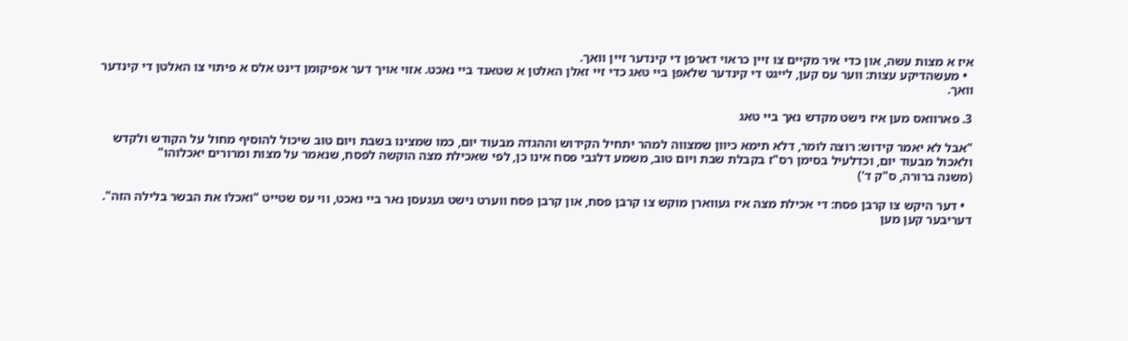איז א מצות עשה, און כדי איר מקיים צו זיין כראוי דארפן די קינדער זיין וואך.
  • מעשהדיקע עצות: ווער עס קען, לייגט די קינדער שלאפן ביי טאג כדי זיי זאלן האלטן א שטאנד ביי נאכט. אזוי אויך דער אפיקומן דינט אלס א פיתוי צו האלטן די קינדער וואך.

3. פארוואס מען איז נישט מקדש נאך ביי טאג

"אבל לא יאמר קידוש: רוצה לומר, דלא תימא כיוון שמצווה למהר יתחיל הקידוש וההגדה מבעוד יום, כמו שמצינו בשבת ויום טוב שיכול להוסיף מחול על הקודש ולקדש ולאכול מבעוד יום, וכדלעיל בסימן רס"ז בקבלת שבת ויום טוב, משמע דלגבי פסח אינו כן, לפי שאכילת מצה הוקשה לפסח, שנאמר על מצות ומרורים יאכלוהו"
(משנה ברורה, ס"ק ד')

  • דער היקש צו קרבן פסח: די אכילת מצה איז געווארן מוקש צו קרבן פסח, און קרבן פסח ווערט נישט געגעסן נאר ביי נאכט, ווי עס שטייט "ואכלו את הבשר בלילה הזה". דעריבער קען מען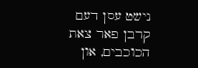נישט עסן דעם קרבן פאר צאת הכוכבים, און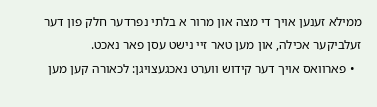ממילא זענען אויך די מצה און מרור א בלתי נפרדער חלק פון דער זעלביקער אכילה, און מען טאר זיי נישט עסן פאר נאכט.
  • פארוואס אויך דער קידוש ווערט נאכגעצויגן: לכאורה קען מען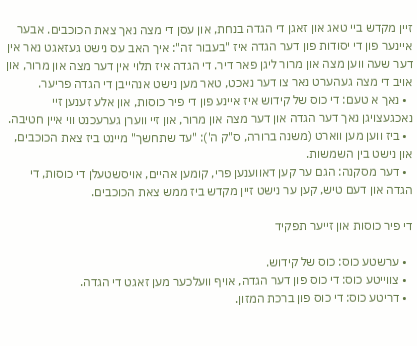זיין מקדש ביי טאג און זאגן די הגדה בנחת, און עסן די מצה נאך צאת הכוכבים. אבער איינער פון די יסודות פון דער הגדה איז "בעבור זה": איך האב עס נישט געזאגט נאר אין דער שעה ווען מצה און מרור ליגן פאר דיר. די הגדה איז תלוי אין דער מצה און מרור, און אויב די מצה געהערט נאר צו דער נאכט, טאר מען נישט אנהייבן די הגדה פריער.
  • נאך א טעם: די כוס של קידוש איז איינע פון די פיר כוסות, און אלע זענען זיי נאכגעצויגן נאך דער הגדה און דער מצה און מרור, און זיי ווערן גערעכנט ווי איין חטיבה.
  • ביז ווען מען ווארט (משנה ברורה, ס"ק ה'): "עד שתחשך" מיינט ביז צאת הכוכבים, און נישט בין השמשות.
  • דער מסקנה: הגם ער קען דאווענען פרי, קומען אהיים, אויסשטעלן די כוסות, די הגדה און דעם טיש, קען ער נישט זיין מקדש ביז ממש צאת הכוכבים.

די פיר כוסות און זייער תפקיד

  • ערשטע כוס: כוס של קידוש.
  • צווייטע כוס: די כוס פון דער הגדה, אויף וועלכער מען זאגט די הגדה.
  • דריטע כוס: די כוס פון ברכת המזון.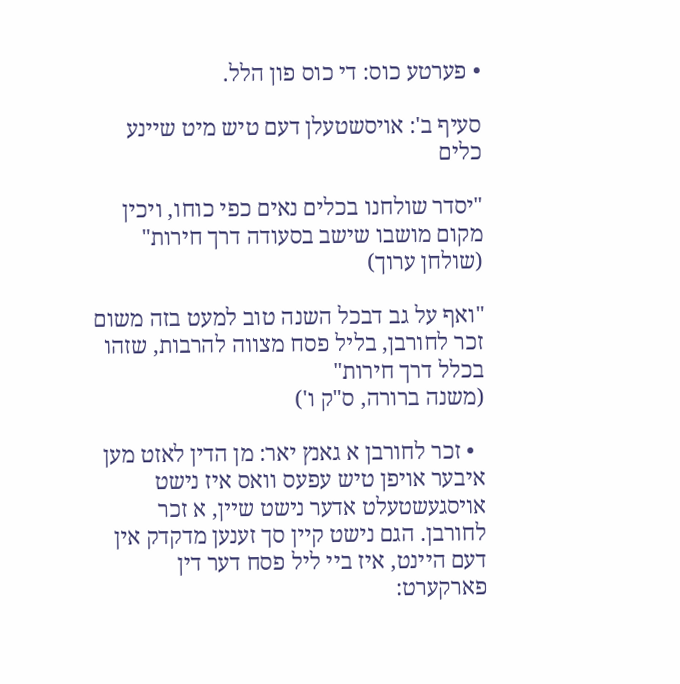• פערטע כוס: די כוס פון הלל.

סעיף ב': אויסשטעלן דעם טיש מיט שיינע כלים

"יסדר שולחנו בכלים נאים כפי כוחו, ויכין מקום מושבו שישב בסעודה דרך חירות"
(שולחן ערוך)

"ואף על גב דבכל השנה טוב למעט בזה משום זכר לחורבן, בליל פסח מצווה להרבות, שזהו בכלל דרך חירות"
(משנה ברורה, ס"ק ו')

  • זכר לחורבן א גאנץ יאר: מן הדין לאזט מען איבער אויפן טיש עפעס וואס איז נישט אויסגעשטעלט אדער נישט שיין, א זכר לחורבן. הגם נישט קיין סך זענען מדקדק אין דעם היינט, איז ביי ליל פסח דער דין פארקערט: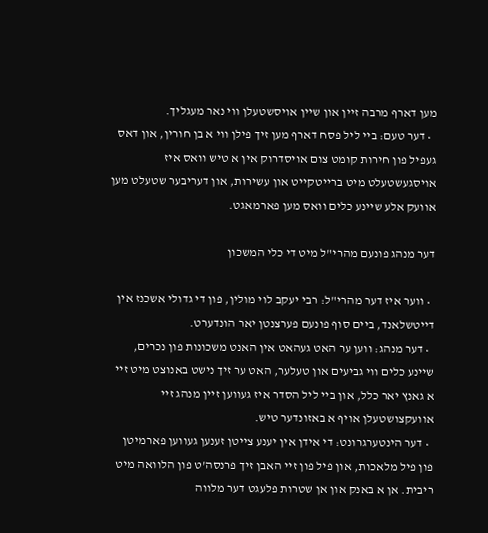מען דארף מרבה זיין און שיין אויסשטעלן ווי נאר מעגליך.
  • דער טעם: ביי ליל פסח דארף מען זיך פילן ווי א בן חורין, און דאס געפיל פון חירות קומט צום אויסדרוק אין א טיש וואס איז אויסגעשטעלט מיט ברייטקייט און עשירות, און דעריבער שטעלט מען אוועק אלע שיינע כלים וואס מען פארמאגט.

דער מנהג פונעם מהרי"ל מיט די כלי המשכון

  • ווער איז דער מהרי"ל: רבי יעקב לוי מולין, פון די גדולי אשכנז אין דייטשלאנד, ביים סוף פונעם פערצנטן יאר הונדערט.
  • דער מנהג: ווען ער האט געהאט אין האנט משכונות פון נכרים, שיינע כלים ווי גביעים און טעלער, האט ער זיך נישט באנוצט מיט זיי א גאנץ יאר כלל, און ביי ליל הסדר איז געווען זיין מנהג זיי אוועקצושטעלן אויף א באזונדער טיש.
  • דער הינטערגרונט: די אידן אין יענע צייטן זענען געווען פארמיטן פון פיל מלאכות, און פיל פון זיי האבן זיך פרנסה'ט פון הלוואה מיט ריבית. אן א באנק און אן שטרות פלעגט דער מלווה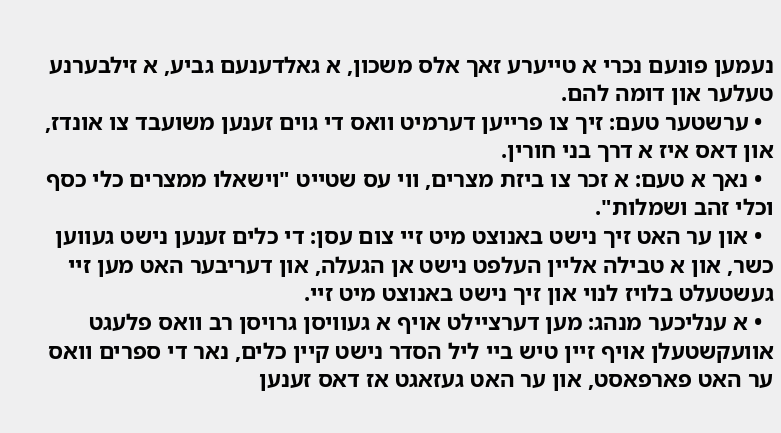נעמען פונעם נכרי א טייערע זאך אלס משכון, א גאלדענעם גביע, א זילבערנע טעלער און דומה להם.
  • ערשטער טעם: זיך צו פרייען דערמיט וואס די גוים זענען משועבד צו אונדז, און דאס איז א דרך בני חורין.
  • נאך א טעם: א זכר צו ביזת מצרים, ווי עס שטייט "וישאלו ממצרים כלי כסף וכלי זהב ושמלות".
  • און ער האט זיך נישט באנוצט מיט זיי צום עסן: די כלים זענען נישט געווען כשר, און א טבילה אליין העלפט נישט אן הגעלה, און דעריבער האט מען זיי געשטעלט בלויז לנוי און זיך נישט באנוצט מיט זיי.
  • א ענליכער מנהג: מען דערציילט אויף א געוויסן גרויסן רב וואס פלעגט אוועקשטעלן אויף זיין טיש ביי ליל הסדר נישט קיין כלים, נאר די ספרים וואס ער האט פארפאסט, און ער האט געזאגט אז דאס זענען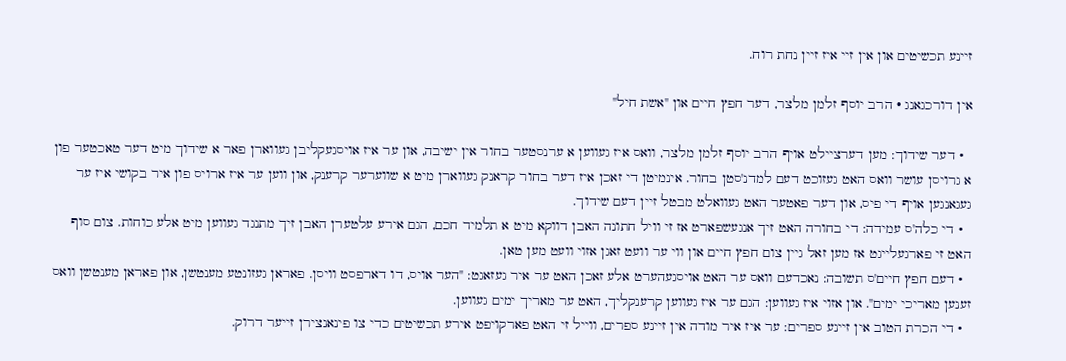זיינע תכשיטים און אין זיי איז זיין נחת רוח.

אין דורכגאנג · הרב יוסף זלמן מלצר, דער חפץ חיים און "אשת חיל"

  • דער שידוך: מען דערציילט אויף הרב יוסף זלמן מלצר, וואס איז געווען א ערנסטער בחור אין ישיבה, און ער איז אויסגעקליבן געווארן פאר א שידוך מיט דער טאכטער פון א גרויסן עושר וואס האט געזוכט דעם למדנ'סטן בחור. אינמיטן די זאכן איז דער בחור קראנק געווארן מיט א שווערער קרענק, און ווען ער איז ארויס פון איר בקושי איז ער געגאנגען אויף די פיס, און דער פאטער האט געוואלט מבטל זיין דעם שידוך.
  • די כלה'ס עמידה: די בחורה האט זיך אנגעשפארט אז זי וויל חתונה האבן דווקא מיט א תלמיד חכם, הגם אירע עלטערן האבן זיך מתנגד געווען מיט אלע כוחות. צום סוף האט זי פארגעלייגט אז מען זאל גיין צום חפץ חיים און ווי ער וועט זאגן אזוי וועט מען טאן.
  • דעם חפץ חיים'ס תשובה: נאכדעם וואס ער האט אויסגעהערט אלע זאכן האט ער איר געזאגט: "הער אויס, דו דארפסט וויסן. פאראן געזונטע מענטשן, און פאראן מענטשן וואס זענען מאריכי ימים". און אזוי איז געווען: הגם ער איז געווען קרענקליך, האט ער מאריך ימים געווען.
  • די הכרת הטוב אין זיינע ספרים: ער איז איר מודה אין זיינע ספרים, ווייל זי האט פארקויפט אירע תכשיטים כדי צו פינאנצירן זייער דרוק.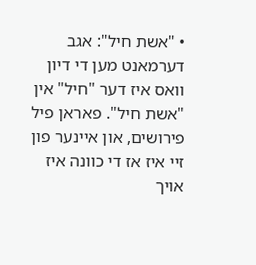• "אשת חיל": אגב דערמאנט מען די דיון וואס איז דער "חיל" אין "אשת חיל". פאראן פיל פירושים, און איינער פון זיי איז אז די כוונה איז אויך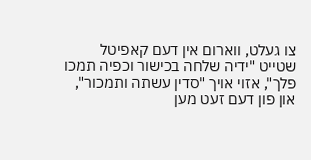צו געלט, ווארום אין דעם קאפיטל שטייט "ידיה שלחה בכישור וכפיה תמכו פלך", אזוי אויך "סדין עשתה ותמכור", און פון דעם זעט מען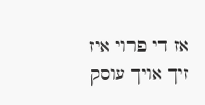אז די פרוי איז זיך אויך עוסק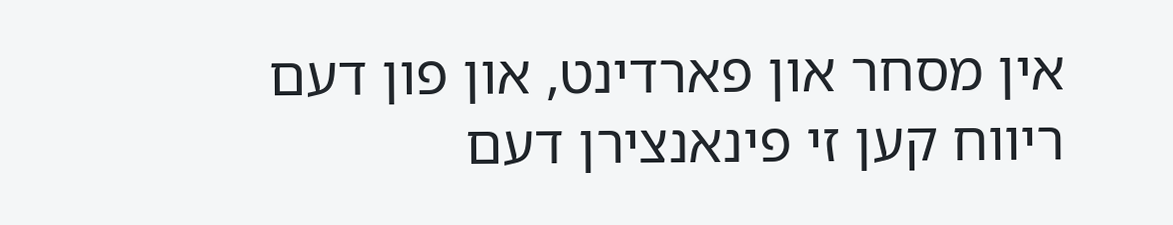אין מסחר און פארדינט, און פון דעם ריווח קען זי פינאנצירן דעם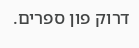דרוק פון ספרים.